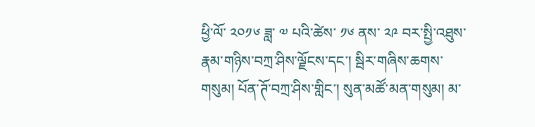ཕྱི་ལོ་ ༢༠༡༦ ཟླ་ ༧ པའི་ཚེས་ ༡༦ ནས་ ༢༩ བར་སྤྱི་འཐུས་རྣམ་གཉིས་བཀྲ་ཤིས་ལྗོངས་དང་། སྦིར་གཞིས་ཆགས་གསུམ། པོན་ཊོ་བཀྲ་ཤིས་གླིང་། སུན་མཚོ་མན་གསུམ། མ་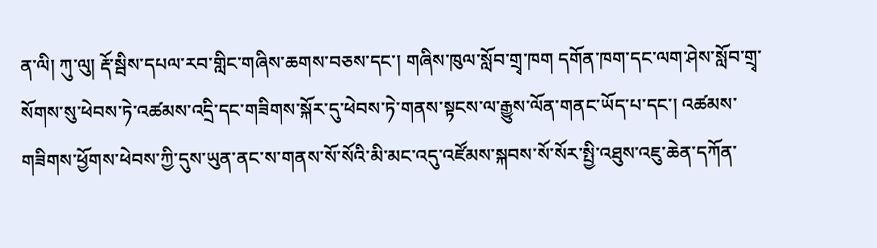ན་ལི། ཀུ་ལུ། རྡོ་སྦིས་དཔལ་རབ་གླིང་གཞིས་ཆགས་བཅས་དང་། གཞིས་ཁུལ་སློབ་གྲྭ་ཁག དགོན་ཁག་དང་ལག་ཤེས་སློབ་གྲྭ་སོགས་སུ་ཕེབས་ཏེ་འཚམས་འདྲི་དང་གཟིགས་སྐོར་དུ་ཕེབས་ཏེ་གནས་སྟངས་ལ་རྒྱུས་ལོན་གནང་ཡོད་པ་དང་། འཚམས་གཟིགས་ཕྱོགས་ཕེབས་ཀྱི་དུས་ཡུན་ནང་ས་གནས་སོ་སོའི་མི་མང་འདུ་འཛོམས་སྐབས་སོ་སོར་སྤྱི་འཐུས་འཇུ་ཆེན་དཀོན་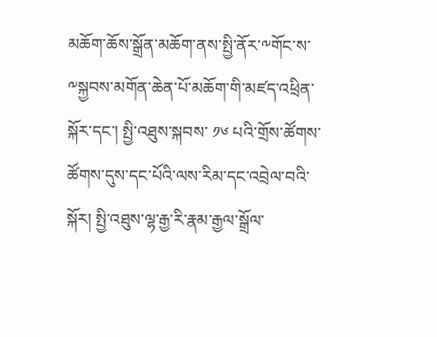མཆོག་ཆོས་སྒྲོན་མཆོག་ནས་སྤྱི་ནོར་༸གོང་ས་༸སྐྱབས་མགོན་ཆེན་པོ་མཆོག་གི་མཛད་འཕྲིན་སྐོར་དང་། སྤྱི་འཐུས་སྐབས་ ༡༦ པའི་གྲོས་ཚོགས་ཚོགས་དུས་དང་པོའི་ལས་རིམ་དང་འབྲེལ་བའི་སྐོར། སྤྱི་འཐུས་ལྷ་རྒྱ་རི་རྣམ་རྒྱལ་སྒྲོལ་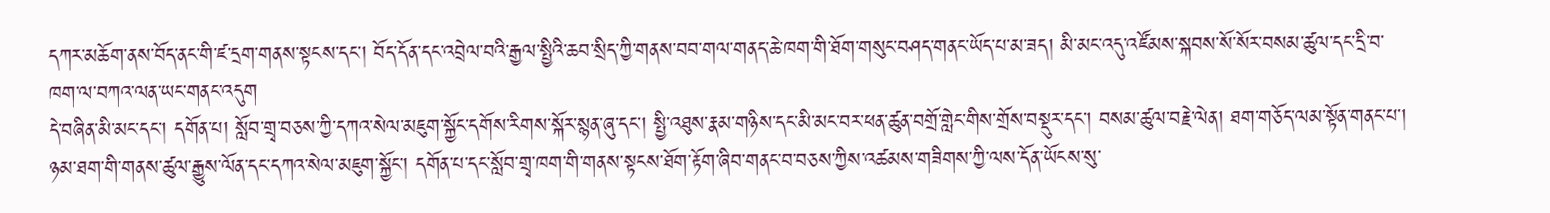དཀར་མཆོག་ནས་བོད་ནང་གི་ཛ་དྲག་གནས་སྟངས་དང་། བོད་དོན་དང་འབྲེལ་བའི་རྒྱལ་སྤྱིའི་ཆབ་སྲིད་ཀྱི་གནས་བབ་གལ་གནད་ཆེ་ཁག་གི་ཐོག་གསུང་བཤད་གནང་ཡོད་པ་མ་ཟད། མི་མང་འདུ་འཛོམས་སྐབས་སོ་སོར་བསམ་ཚུལ་དང་དྲི་བ་ཁག་ལ་བཀའ་ལན་ཡང་གནང་འདུག
དེ་བཞིན་མི་མང་དང་། དགོན་པ། སློབ་གྲྭ་བཅས་ཀྱི་དཀའ་སེལ་མཇུག་སྐྱོང་དགོས་རིགས་སྐོར་སྙན་ཞུ་དང་། སྤྱི་འཐུས་རྣམ་གཉིས་དང་མི་མང་བར་ཕན་ཚུན་བགྲོ་གླེང་གིས་གྲོས་བསྡུར་དང་། བསམ་ཚུལ་བརྗེ་ལེན། ཐག་གཅོད་ལམ་སྟོན་གནང་པ་། ཉམ་ཐག་གི་གནས་ཚུལ་རྒྱུས་ལོན་དང་དཀའ་སེལ་མཇུག་སྐྱོང་། དགོན་པ་དང་སློབ་གྲྭ་ཁག་གི་གནས་སྟངས་ཐོག་རྟོག་ཞིབ་གནང་བ་བཅས་ཀྱིས་འཚམས་གཟིགས་ཀྱི་ལས་དོན་ཡོངས་སུ་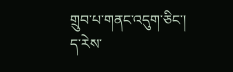གྲུབ་པ་གནང་འདུག་ཅིང་། ད་རེས་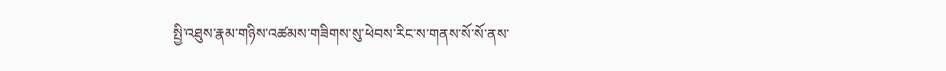སྤྱི་འཐུས་རྣམ་གཉིས་འཚམས་གཟིགས་སུ་ཕེབས་རིང་ས་གནས་སོ་སོ་ནས་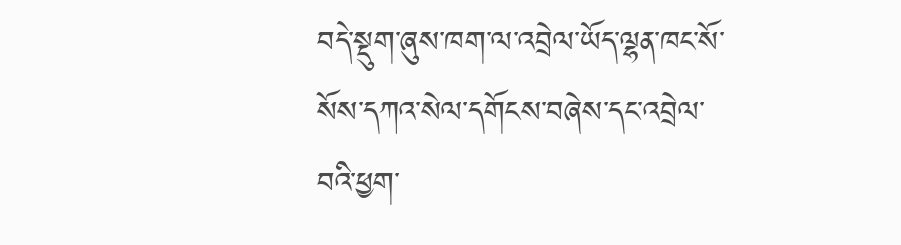བདེ་སྡུག་ཞུས་ཁག་ལ་འབྲེལ་ཡོད་ལྷན་ཁང་སོ་སོས་དཀའ་སེལ་དགོངས་བཞེས་དང་འབྲེལ་བའི་ཕྱག་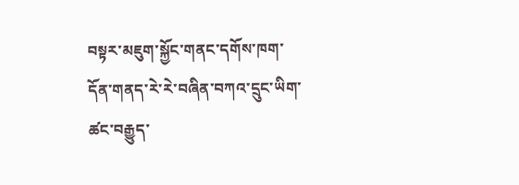བསྟར་མཇུག་སྐྱོང་གནང་དགོས་ཁག་དོན་གནད་རེ་རེ་བཞིན་བཀའ་དྲུང་ཡིག་ཚང་བརྒྱུད་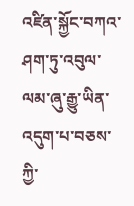འཛིན་སྐྱོང་བཀའ་ཤག་ཏུ་འབུལ་ལམ་ཞུ་རྒྱུ་ཡིན་འདུག་པ་བཅས་ཀྱི་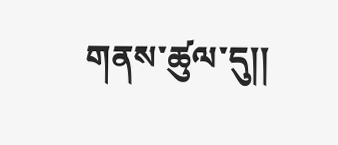གནས་ཚུལ་དུ།།